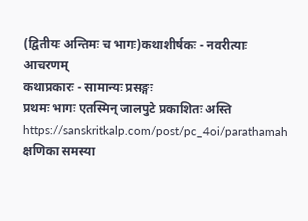(द्वितीयः अन्तिमः च भागः)कथाशीर्षकः - नवरीत्याः आचरणम्
कथाप्रकारः - सामान्यः प्रसङ्गः
प्रथमः भागः एतस्मिन् जालपुटे प्रकाशितः अस्ति
https://sanskritkalp.com/post/pc_4oi/parathamah
क्षणिका समस्या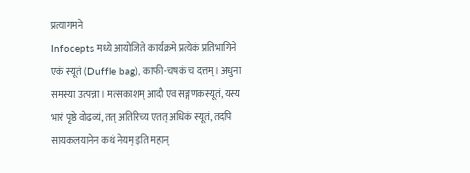प्रत्यागमने
Infocepts मध्ये आयोजिते कार्यक्रमे प्रत्येकं प्रतिभागिने एकं स्यूतं (Duffle bag), काफी-चषकं च दत्तम्। अधुना समस्या उत्पन्ना। मत्सकाशम् आदौ एव सङ्गणकस्यूतं, यस्य भारं पृष्ठे वोढव्यं, तत् अतिरिच्य एतत् अधिकं स्यूतं, तदपि सायकलयानेन कथं नेयम् इति महान्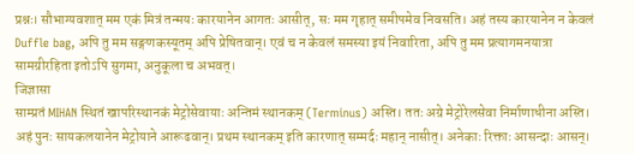प्रश्नः। सौभाग्यवशात् मम एकं मित्रं तन्मयः कारयानेन आगतः आसीत्, सः मम गृहात् समीपमेव निवसति। अहं तस्य कारयानेन न केवलं Duffle bag, अपि तु मम सङ्गणकस्यूतम् अपि प्रेषितवान्। एवं च न केवलं समस्या इयं निवारिता, अपि तु मम प्रत्यागमनयात्रा सामग्रीरहिता इतोऽपि सुगमा, अनुकूला च अभवत्।
जिज्ञासा
साम्प्रतं MIHAN स्थितं खापरिस्थानकं मेट्रोसेवायाः अन्तिमं स्थानकम् (Terminus) अस्ति। ततः अग्रे मेट्रोरेलसेवा निर्माणाधीना अस्ति। अहं पुनः सायकलयानेन मेट्रोयाने आरूढवान्। प्रथम स्थानकम् इति कारणात् सम्मर्दः महान् नासीत्। अनेकाः रिक्ताः आसन्दाः आसन्।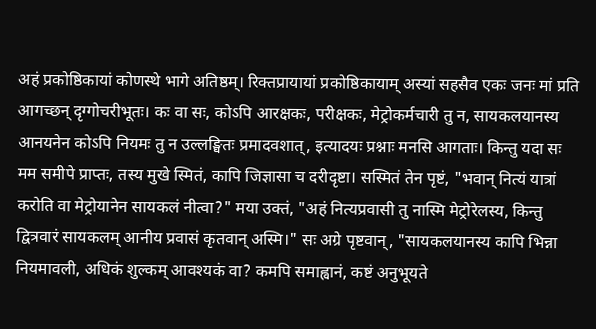अहं प्रकोष्ठिकायां कोणस्थे भागे अतिष्ठम्। रिक्तप्रायायां प्रकोष्ठिकायाम् अस्यां सहसैव एकः जनः मां प्रति आगच्छन् दृग्गोचरीभूतः। कः वा सः, कोऽपि आरक्षकः, परीक्षकः, मेट्रोकर्मचारी तु न, सायकलयानस्य आनयनेन कोऽपि नियमः तु न उल्लङ्घितः प्रमादवशात्, इत्यादयः प्रश्नाः मनसि आगताः। किन्तु यदा सः मम समीपे प्राप्तः, तस्य मुखे स्मितं, कापि जिज्ञासा च दरीदृष्टा। सस्मितं तेन पृष्टं, "भवान् नित्यं यात्रां करोति वा मेट्रोयानेन सायकलं नीत्वा?" मया उक्तं, "अहं नित्यप्रवासी तु नास्मि मेट्रोरेलस्य, किन्तु द्वित्रवारं सायकलम् आनीय प्रवासं कृतवान् अस्मि।" सः अग्रे पृष्टवान्, "सायकलयानस्य कापि भिन्ना नियमावली, अधिकं शुल्कम् आवश्यकं वा? कमपि समाह्वानं, कष्टं अनुभूयते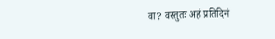वा? वस्तुतः अहं प्रतिदिनं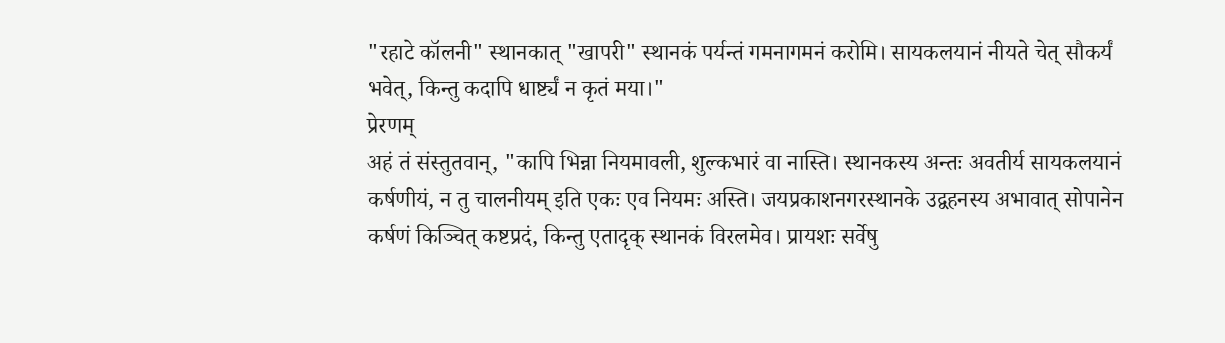"रहाटे कॉलनी" स्थानकात् "खापरी" स्थानकं पर्यन्तं गमनागमनं करोमि। सायकलयानं नीयते चेत् सौकर्यं भवेत्, किन्तु कदापि धार्ष्ट्यं न कृतं मया।"
प्रेरणम्
अहं तं संस्तुतवान्, "कापि भिन्ना नियमावली, शुल्कभारं वा नास्ति। स्थानकस्य अन्तः अवतीर्य सायकलयानं कर्षणीयं, न तु चालनीयम् इति एकः एव नियमः अस्ति। जयप्रकाशनगरस्थानके उद्वहनस्य अभावात् सोपानेन कर्षणं किञ्चित् कष्टप्रदं, किन्तु एतादृक् स्थानकं विरलमेव। प्रायशः सर्वेषु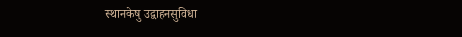स्थानकेषु उद्वाहनसुविधा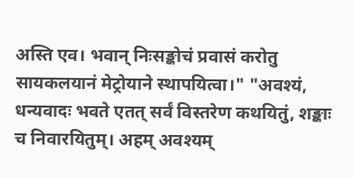अस्ति एव। भवान् निःसङ्कोचं प्रवासं करोतु सायकलयानं मेट्रोयाने स्थापयित्वा।" "अवश्यं, धन्यवादः भवते एतत् सर्वं विस्तरेण कथयितुं, शङ्काः च निवारयितुम्। अहम् अवश्यम्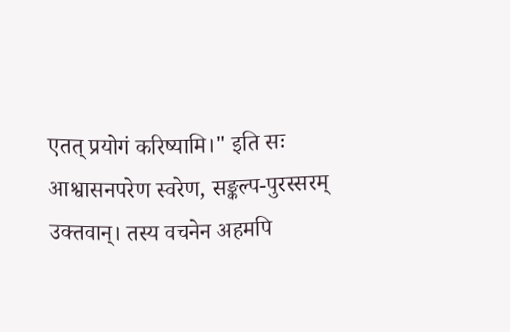एतत् प्रयोगं करिष्यामि।" इति सः आश्वासनपरेण स्वरेण, सङ्कल्प-पुरस्सरम् उक्तवान्। तस्य वचनेन अहमपि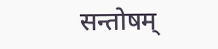सन्तोषम्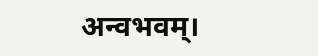अन्वभवम्।